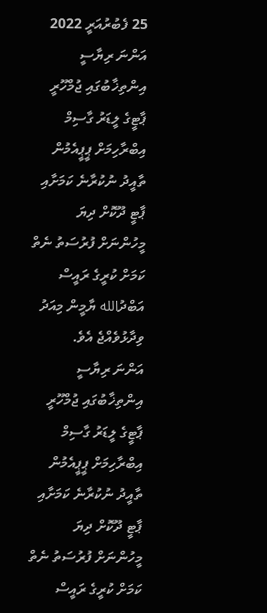25 ފެބުރުއަރީ 2022
އަންނަ ރިޔާސީ އިންތިޚާބުގައި ޖުމްހޫރީ ޕާޓީގެ ލީޑަރު ގާސިމް އިބްރާހިމަށް ޕީޕީއެމުން ތާއީދު ނުކުރާނެ ކަމަށާއި ޕާޓީ ދޫކޮށް ދިޔަ މީހުންނަށް ފުރުސަތު ނެތް ކަމަށް ކުރީގެ ރައީސް އަބްދުالله ޔާމީން މިއަދު ވިދާޅުވެއްޖެ އެވެ.
އަންނަ ރިޔާސީ އިންތިޚާބުގައި ޖުމްހޫރީ ޕާޓީގެ ލީޑަރު ގާސިމް އިބްރާހިމަށް ޕީޕީއެމުން ތާއީދު ނުކުރާނެ ކަމަށާއި ޕާޓީ ދޫކޮށް ދިޔަ މީހުންނަށް ފުރުސަތު ނެތް ކަމަށް ކުރީގެ ރައީސް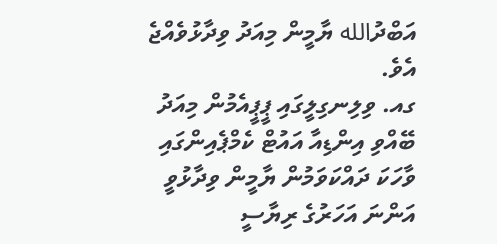އަބްދުالله ޔާމީން މިއަދު ވިދާޅުވެއްޖެ އެވެ.
ގއ. ވިލިނގިލީގައި ޕީޕީއެމުން މިއަދު ބޭއްވި އިންޑިއާ އައުޓް ކެމްޕެއިންގައި ވާހަކަ ދައްކަވަމުން ޔާމީން ވިދާޅުވީ އަންނަ އަހަރުގެ ރިޔާސީ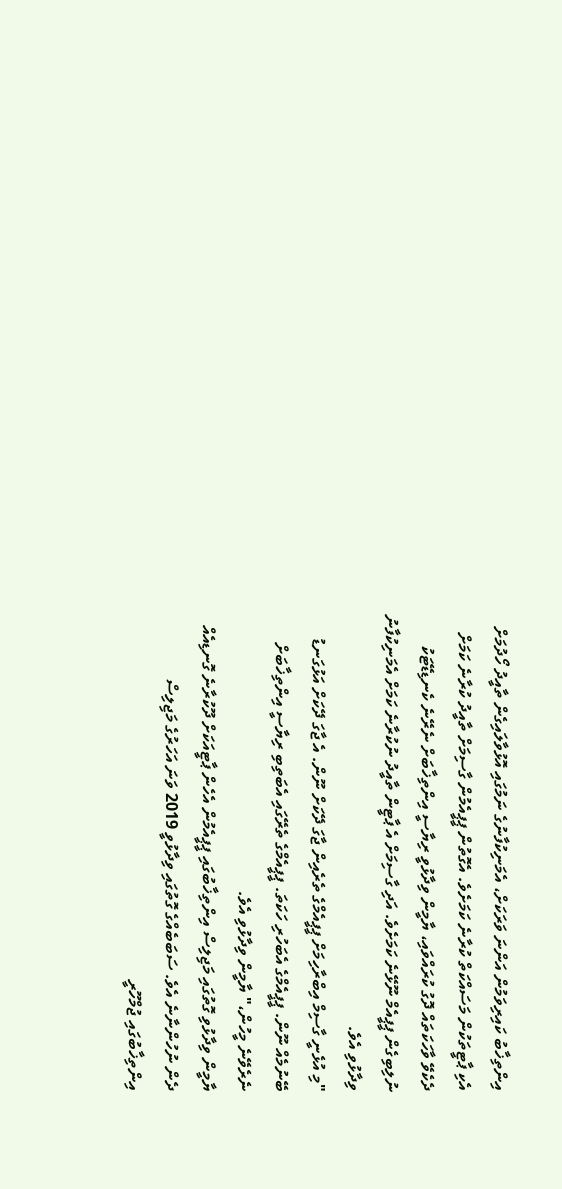އިންތިޚާބު ކައިރިވަމުން އަންނަ ވަރަކަށް، އެމަނިކުފާނުގެ ނަމުގައި އޮޅުވާލައިގެން ތާއީދު ހޯދުމަށް އެކި ޕާޓީތަކުން މަސައްކަތް ކުރާނެ ކަމަށެވެ. އެގޮތުން ޕީޕީއެމުން ގާސިމަށް ތާއީދު ކުރާނެ ކަމަށް ދެކެވޭ ވާހަކަތައް ދޮގު ކުރައްވައި، ޔާމީން ވިދާޅުވީ ރިޔާސީ އިންތިޚާބަށް ނެރޭނެ ކެނޑިޑޭޓަކު ނުލިބިގެން ޕީޕީއެމް ނޫޅޭނެ ކަމަށެވެ. އަދި ގާސިމަށް އެ ޕާޓީން ތާއީދު ނުކުރާނެ ކަމަށް އެމަނިކުފާނު ވިދާޅުވި އެވެ.
"މި އުޅެނީ ގާސިމް އިބްރާހިމަށް ޕީޕީއެމްގެ ތެރެއިން ޖާގަ ދޭކަށް ނޫން. އެ ޖާގަ ދޭކަށް އަޅުގަނޑު ބޭނުމެއް ނޫން. ޕީޕީއެމްގެ އެބަހުރި ހަކަތަ. ޕީޕީއެމްގެ ތެރޭގައި އެބަތިބި ރިޔާސީ އިންތިޚާބަށް ނެރެވޭނެ މީހުން،" ޔާމީން ވިދާޅުވި އެވެ.
ޔާމީން ވިދާޅުވި ގޮތުގައި މަޖިލިސް އިންތިޚާބުގައި ޕީޕީއެމުން އެހެން ޕާޓީއަކަށް ދޫކުރާނެ ގޮނޑިއެއް ދެން ނުހުންނާނެ އެވެ. ސަބަބެއްގެ ގޮތުގައި ވިދާޅުވީ 2019 ވަނަ އަހަރުގެ މަޖިލިސް އިންތިޚާބުގައި ޖުމްހޫރީ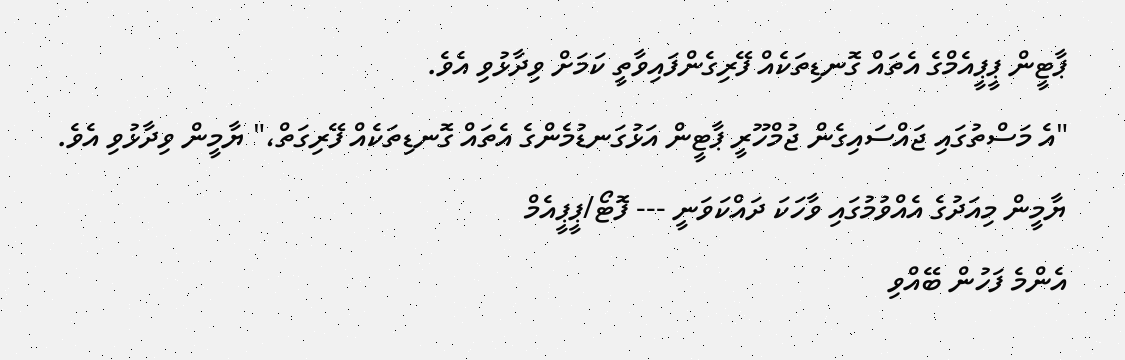ޕާޓީން ޕީޕީއެމްގެ އެތައް ގޮނޑިތަކެއް ފޭރިގެންފައިވާތީ ކަމަށް ވިދާޅުވި އެވެ.
"އެ މަސްތުގައި ޖައްސައިގެން ޖުމްހޫރީ ޕާޓީން އަޅުގަނޑުމެންގެ އެތައް ގޮނޑިތަކެއް ފޭރިގަތް،" ޔާމީން ވިދާޅުވި އެވެ.
ޔާމީން މިއަދުގެ އެއްވުމުގައި ވާހަކަ ދައްކަވަނީ --- ފޮޓޯ/ޕީޕީއެމް
އެންމެ ފަހުން ބޭއްވި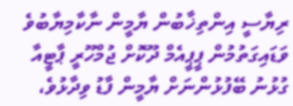ރިޔާސީ އިންތިޚާބުން ޔާމީން ނާކާމިޔާބުވެ ވަޑައިގަތުމުން ޕީޕީއެމް ދޫކޮށް ޖުމްހޫރީ ޕާޓީއާ ގުޅުނު ބޭފުޅުންނަށް ޔާމީން ފާޑު ވިދާޅުވެ،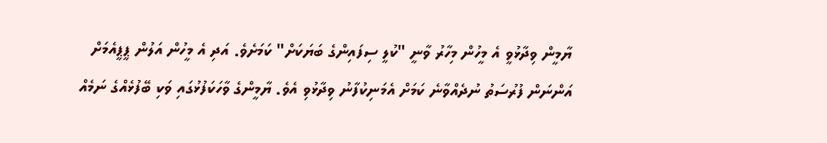ޔާމީން ވިދާޅުވީ އެ މީހުން މިހާރު ވާނީ "ކުލީ ސިފައިންގެ ބަޔަކަށް" ކަމަށެވެ. އަދި އެ މީހުން އަލުން ޕީޕީއެމަށް އަންނަން ފުރުސަތު ނުދެއްވާނެ ކަމަށް އެމަނިކުފާނު ވިދާޅުވި އެވެ. ޔާމީންގެ ވާހަކަފުޅުގައި ވަކި ބޭފުޅެއްގެ ނަމެއް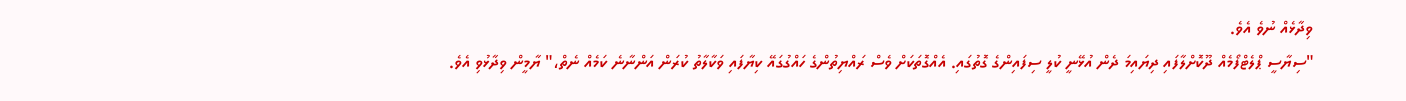ވިދާޅެއް ނުވެ އެވެ.
"ސިޔާސީ ޕްލެޓްފޯމެއް ދޫކޮށްލާފައި ދިޔައިމަ ދެން އުޅޭނީ ކުލީ ސިފައިންގެ ގޮތުގައި. އެއްގޮތަކަށް ވެސް ރައްޔިތުންގެ ހައްގުގައޭ ކިޔާފައި ވަކާލާތު ކުރަން އަންނާނެ ކަމެއް ނެތް،" ޔާމީން ވިދާޅުވި އެވެ.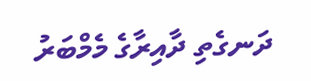ދަނގެތި ދާއިރާގެ މެމްބަރު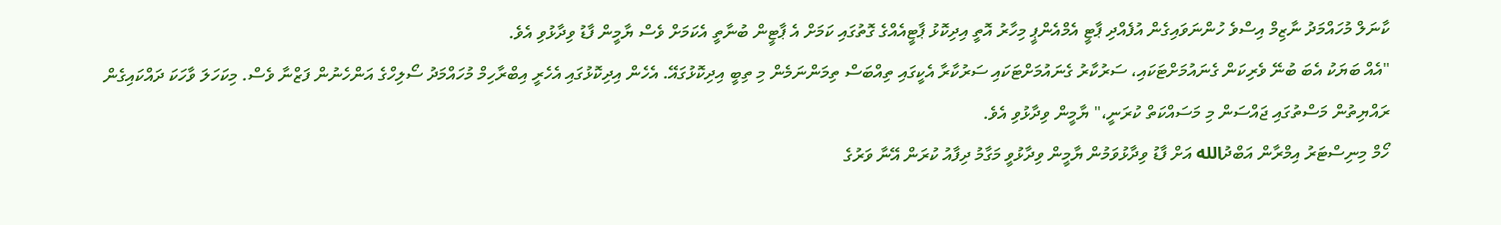ކާނަލް މުހައްމަދު ނާޒިމް އިސްވެ ހުންނަވައިގެން އުފެއްދި ޕާޓީ އެމްއެންޕީ މިހާރު އޮތީ އިދިކޮޅު ޕާޓީއެއްގެ ގޮތުގައި ކަމަށް އެ ޕާޓީން ބުނާތީ އެކަމަށް ވެސް ޔާމީން ފާޑު ވިދާޅުވި އެވެ.
"އެއް ބަޔަކު އެބަ ބުނޭ ވެރިކަން ގެނައުމަށްޓަކައި، ސަރުކާރު ގެނައުމަށްޓަކައި ސަރުކާރާ އެކީގައި ތިއްބަސް ތިމަންނަމެން މި ތިބީ އިދިކޮޅުގައޭ. އެހެން އިދިކޮޅުގައި އެހެރީ އިބްރާހިމް މުހައްމަދު ސޯލިހްގެ އަންހެނުން ފަޒްނާ ވެސް. މިކަހަލަ ވާހަކަ ދައްކައިގެން ރައްޔިތުން މަސްތުގައި ޖައްސަން މި މަސައްކަތް ކުރަނީ،" ޔާމީން ވިދާޅުވި އެވެ.
ހޯމް މިނިސްޓަރު އިމްރާން އަބްދުالله އަށް ފާޑު ވިދާޅުވަމުން ޔާމީން ވިދާޅުވީ މަގާމު ދިފާއު ކުރަން އޭނާ ވަރުގެ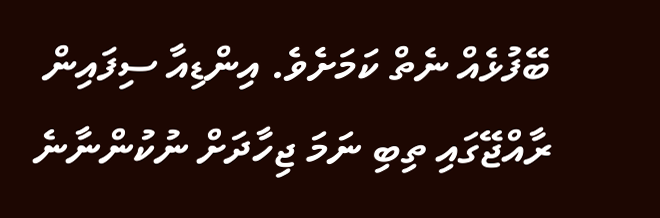ބޭފުޅެއް ނެތް ކަމަށެވެ. އިންޑިއާ ސިފައިން ރާއްޖޭގައި ތިބި ނަމަ ޖިހާދަށް ނުކުންނާނެ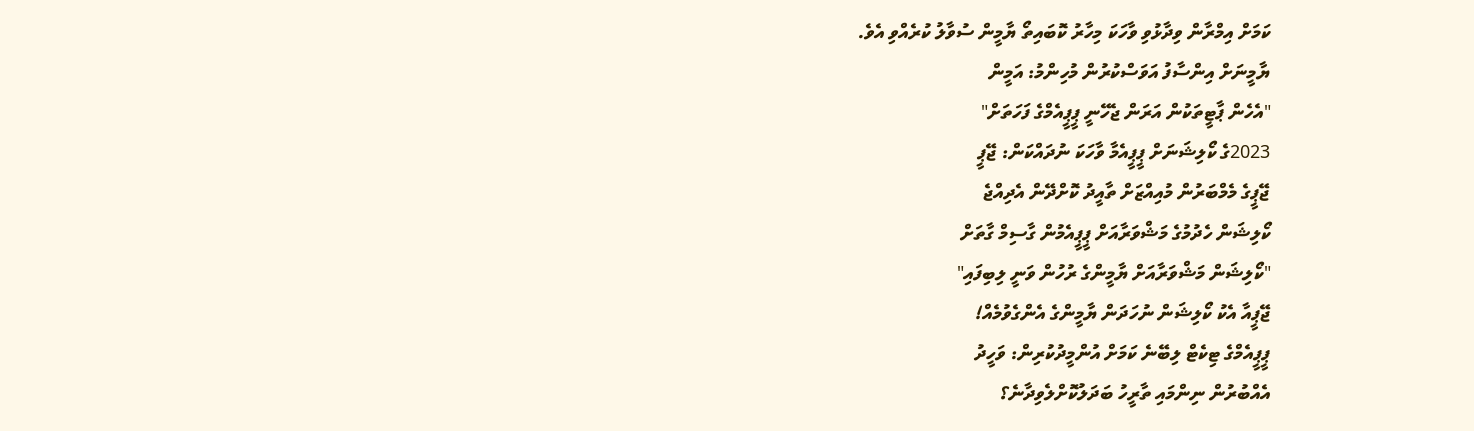ކަމަށް އިމްރާން ވިދާޅުވި ވާހަކަ މިހާރު ކޮބައިތޯ ޔާމީން ސުވާލު ކުރެއްވި އެވެ.
ޔާމީނަށް އިންސާފު އަވަސްކުރުން މުހިންމު: އަމީން
"އެހެން ޕާޓީތަކުން އަރަން ޖެހޭނީ ޕީޕީއެމްގެ ފަހަތަށް"
2023ގެ ކޯލިޝަނަށް ޕީޕީއެމާ ވާހަކަ ނުދައްކަން: ޖޭޕީ
ޖޭޕީގެ މެމްބަރުން މުއިއްޒަށް ތާއީދު ކޮށްދޭން އެދިއްޖެ
ކޯލިޝަން ހެދުމުގެ މަޝްވަރާއަށް ޕީޕީއެމުން ގާސިމް ގާތަށް
"ކޯލިޝަން މަޝްވަރާއަށް ޔާމީންގެ ރުހުން ވަނީ ލިބިފައި"
ޖޭޕީއާ އެކު ކޯލިޝަން ނުހަދަން ޔާމީންގެ އެންގެވުމެއް!
ޕީޕީއެމްގެ ޓިކެޓް ލިބޭނެ ކަމަށް އުންމީދުކުރިން: ވަހީދު
އެއްބުރުން ނިންމައި ތާރީހު ބަދަލުކޮށްލެވިދާނެ؟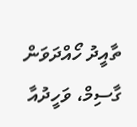ތާއީދު ހޯއްދަވަން ގާސިމް، ވަހީދުއާ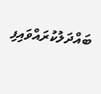ބައްދަލުކުރައްވައިފި